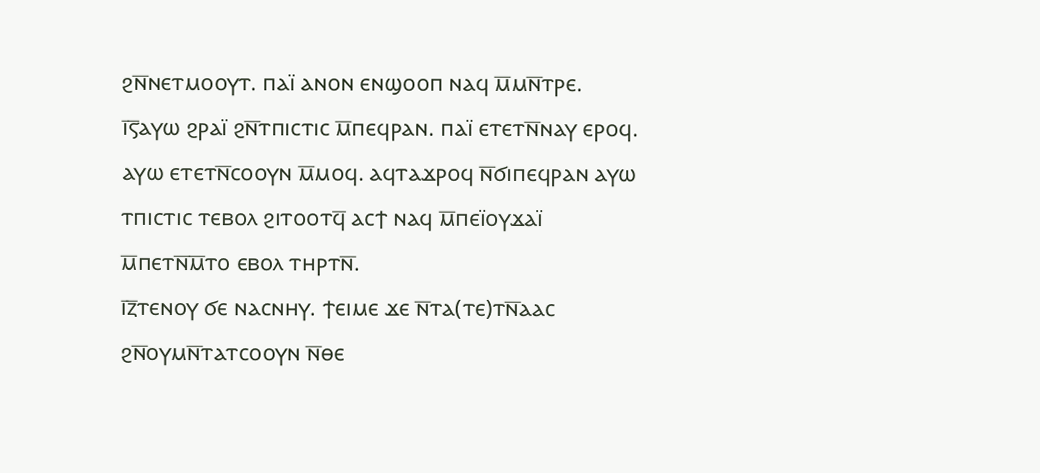ϩⲛ̅ⲛⲉⲧⲙⲟⲟⲩⲧ. ⲡⲁⲓ̈ ⲁⲛⲟⲛ ⲉⲛϣⲟⲟⲡ ⲛⲁϥ ⲙ̅ⲙⲛ̅ⲧⲣⲉ.
ⲓ̅ⲋ̅ⲁⲩⲱ ϩⲣⲁⲓ̈ ϩⲛ̅ⲧⲡⲓⲥⲧⲓⲥ ⲙ̅ⲡⲉϥⲣⲁⲛ. ⲡⲁⲓ̈ ⲉⲧⲉⲧⲛ̅ⲛⲁⲩ ⲉⲣⲟϥ. ⲁⲩⲱ ⲉⲧⲉⲧⲛ̅ⲥⲟⲟⲩⲛ ⲙ̅ⲙⲟϥ. ⲁϥⲧⲁϫⲣⲟϥ ⲛ̅ϭⲓⲡⲉϥⲣⲁⲛ ⲁⲩⲱ ⲧⲡⲓⲥⲧⲓⲥ ⲧⲉⲃⲟⲗ ϩⲓⲧⲟⲟⲧϥ̅ ⲁⲥϯ ⲛⲁϥ ⲙ̅ⲡⲉⲓ̈ⲟⲩϫⲁⲓ̈ ⲙ̅ⲡⲉⲧⲛ̅ⲙ̅ⲧⲟ ⲉⲃⲟⲗ ⲧⲏⲣⲧⲛ̅.
ⲓ̅ⲍ̅ⲧⲉⲛⲟⲩ ϭⲉ ⲛⲁⲥⲛⲏⲩ. ϯⲉⲓⲙⲉ ϫⲉ ⲛ̅ⲧⲁ(ⲧⲉ)ⲧⲛ̅ⲁⲁⲥ ϩⲛ̅ⲟⲩⲙⲛ̅ⲧⲁⲧⲥⲟⲟⲩⲛ ⲛ̅ⲑⲉ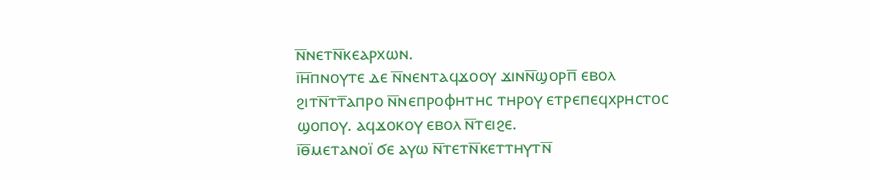ⲛ̅ⲛⲉⲧⲛ̅ⲕⲉⲁⲣⲭⲱⲛ.
ⲓ̅ⲏ̅ⲡⲛⲟⲩⲧⲉ ⲇⲉ ⲛ̅ⲛⲉⲛⲧⲁϥϫⲟⲟⲩ ϫⲓⲛⲛ̅ϣⲟⲣⲡ̅ ⲉⲃⲟⲗ ϩⲓⲧⲛ̅ⲧⲧ̅ⲁⲡⲣⲟ ⲛ̅ⲛⲉⲡⲣⲟⲫⲏⲧⲏⲥ ⲧⲏⲣⲟⲩ ⲉⲧⲣⲉⲡⲉϥⲭⲣⲏⲥⲧⲟⲥ ϣⲟⲡⲟⲩ. ⲁϥϫⲟⲕⲟⲩ ⲉⲃⲟⲗ ⲛ̅ⲧⲉⲓϩⲉ.
ⲓ̅ⲑ̅ⲙⲉⲧⲁⲛⲟⲓ̈ ϭⲉ ⲁⲩⲱ ⲛ̅ⲧⲉⲧⲛ̅ⲕⲉⲧⲧⲏⲩⲧⲛ̅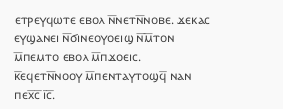ⲉⲧⲣⲉⲩϥⲱⲧⲉ ⲉⲃⲟⲗ ⲛ̅ⲛⲉⲧⲛ̅ⲛⲟⲃⲉ. ϫⲉⲕⲁⲥ ⲉⲩϣⲁⲛⲉⲓ ⲛ̅ϭⲓⲛⲉⲟⲩⲟⲉⲓϣ ⲛ̅ⲙ̅ⲧⲟⲛ ⲙ̅ⲡⲉⲙⲧⲟ ⲉⲃⲟⲗ ⲙ̅ⲡϫⲟⲉⲓⲥ.
ⲕ̅ⲉϥⲉⲧⲛ̅ⲛⲟⲟⲩ ⲙ̅ⲡⲉⲛⲧⲁⲩⲧⲟϣϥ̅ ⲛⲁⲛ ⲡⲉⲭ̅ⲥ̅ ⲓ̅ⲥ̅.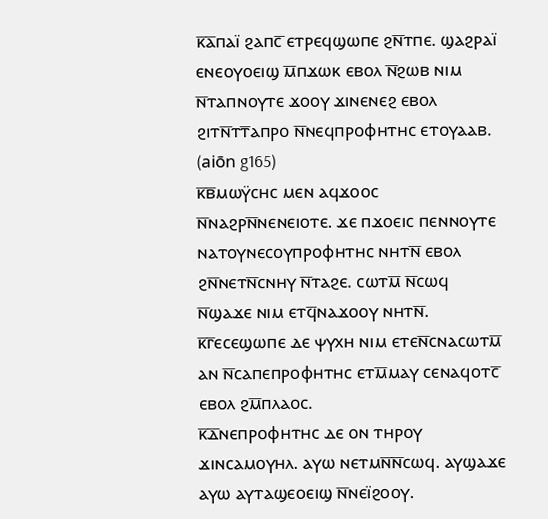ⲕ̅ⲁ̅ⲡⲁⲓ̈ ϩⲁⲡⲥ̅ ⲉⲧⲣⲉϥϣⲱⲡⲉ ϩⲛ̅ⲧⲡⲉ. ϣⲁϩⲣⲁⲓ̈ ⲉⲛⲉⲟⲩⲟⲉⲓϣ ⲙ̅ⲡϫⲱⲕ ⲉⲃⲟⲗ ⲛ̅ϩⲱⲃ ⲛⲓⲙ ⲛ̅ⲧⲁⲡⲛⲟⲩⲧⲉ ϫⲟⲟⲩ ϫⲓⲛⲉⲛⲉϩ ⲉⲃⲟⲗ ϩⲓⲧⲛ̅ⲧⲧ̅ⲁⲡⲣⲟ ⲛ̅ⲛⲉϥⲡⲣⲟⲫⲏⲧⲏⲥ ⲉⲧⲟⲩⲁⲁⲃ. (aiōn g165)
ⲕ̅ⲃ̅ⲙⲱⲩ̈ⲥⲏⲥ ⲙⲉⲛ ⲁϥϫⲟⲟⲥ ⲛ̅ⲛⲁϩⲣⲛ̅ⲛⲉⲛⲉⲓⲟⲧⲉ. ϫⲉ ⲡϫⲟⲉⲓⲥ ⲡⲉⲛⲛⲟⲩⲧⲉ ⲛⲁⲧⲟⲩⲛⲉⲥⲟⲩⲡⲣⲟⲫⲏⲧⲏⲥ ⲛⲏⲧⲛ̅ ⲉⲃⲟⲗ ϩⲛ̅ⲛⲉⲧⲛ̅ⲥⲛⲏⲩ ⲛ̅ⲧⲁϩⲉ. ⲥⲱⲧⲙ̅ ⲛ̅ⲥⲱϥ ⲛ̅ϣⲁϫⲉ ⲛⲓⲙ ⲉⲧϥ̅ⲛⲁϫⲟⲟⲩ ⲛⲏⲧⲛ̅.
ⲕ̅ⲅ̅ⲉⲥⲉϣⲱⲡⲉ ⲇⲉ ⲯⲩⲭⲏ ⲛⲓⲙ ⲉⲧⲉⲛ̅ⲥⲛⲁⲥⲱⲧⲙ̅ ⲁⲛ ⲛ̅ⲥⲁⲡⲉⲡⲣⲟⲫⲏⲧⲏⲥ ⲉⲧⲙ̅ⲙⲁⲩ ⲥⲉⲛⲁϥⲟⲧⲥ̅ ⲉⲃⲟⲗ ϩⲙ̅ⲡⲗⲁⲟⲥ.
ⲕ̅ⲇ̅ⲛⲉⲡⲣⲟⲫⲏⲧⲏⲥ ⲇⲉ ⲟⲛ ⲧⲏⲣⲟⲩ ϫⲓⲛⲥⲁⲙⲟⲩⲏⲗ. ⲁⲩⲱ ⲛⲉⲧⲙⲛ̅ⲛ̅ⲥⲱϥ. ⲁⲩϣⲁϫⲉ ⲁⲩⲱ ⲁⲩⲧⲁϣⲉⲟⲉⲓϣ ⲛ̅ⲛⲉⲓ̈ϩⲟⲟⲩ.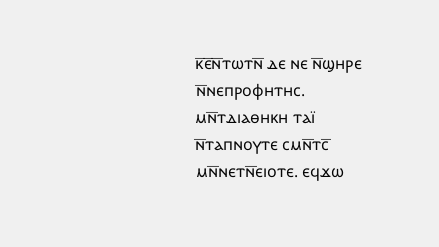ⲕ̅ⲉ̅ⲛ̅ⲧⲱⲧⲛ̅ ⲇⲉ ⲛⲉ ⲛ̅ϣⲏⲣⲉ ⲛ̅ⲛⲉⲡⲣⲟⲫⲏⲧⲏⲥ. ⲙⲛ̅ⲧⲇⲓⲁⲑⲏⲕⲏ ⲧⲁⲓ̈ ⲛ̅ⲧⲁⲡⲛⲟⲩⲧⲉ ⲥⲙⲛ̅ⲧⲥ̅ ⲙⲛ̅ⲛⲉⲧⲛ̅ⲉⲓⲟⲧⲉ. ⲉϥϫⲱ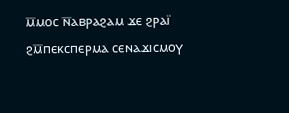ⲙ̅ⲙⲟⲥ ⲛ̅ⲁⲃⲣⲁϩⲁⲙ ϫⲉ ϩⲣⲁⲓ̈ ϩⲙ̅ⲡⲉⲕⲥⲡⲉⲣⲙⲁ ⲥⲉⲛⲁϫⲓⲥⲙⲟⲩ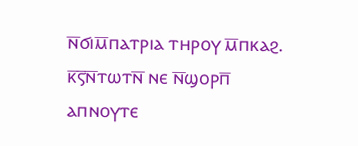ⲛ̅ϭⲓⲙ̅ⲡⲁⲧⲣⲓⲁ ⲧⲏⲣⲟⲩ ⲙ̅ⲡⲕⲁϩ.
ⲕ̅ⲋ̅ⲛ̅ⲧⲱⲧⲛ̅ ⲛⲉ ⲛ̅ϣⲟⲣⲡ̅ ⲁⲡⲛⲟⲩⲧⲉ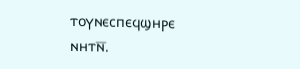ⲧⲟⲩⲛⲉⲥⲡⲉϥϣⲏⲣⲉ ⲛⲏⲧⲛ̅.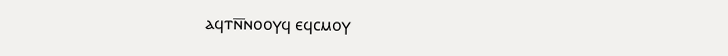ⲁϥⲧⲛ̅ⲛⲟⲟⲩϥ ⲉϥⲥⲙⲟⲩ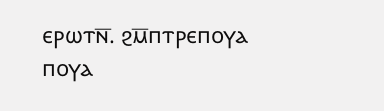ⲉⲣⲱⲧⲛ̅. ϩⲙ̅ⲡⲧⲣⲉⲡⲟⲩⲁ ⲡⲟⲩⲁ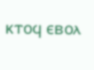ⲕⲧⲟϥ ⲉⲃⲟⲗ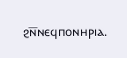ϩⲛ̅ⲛⲉϥⲡⲟⲛⲏⲣⲓⲁ.